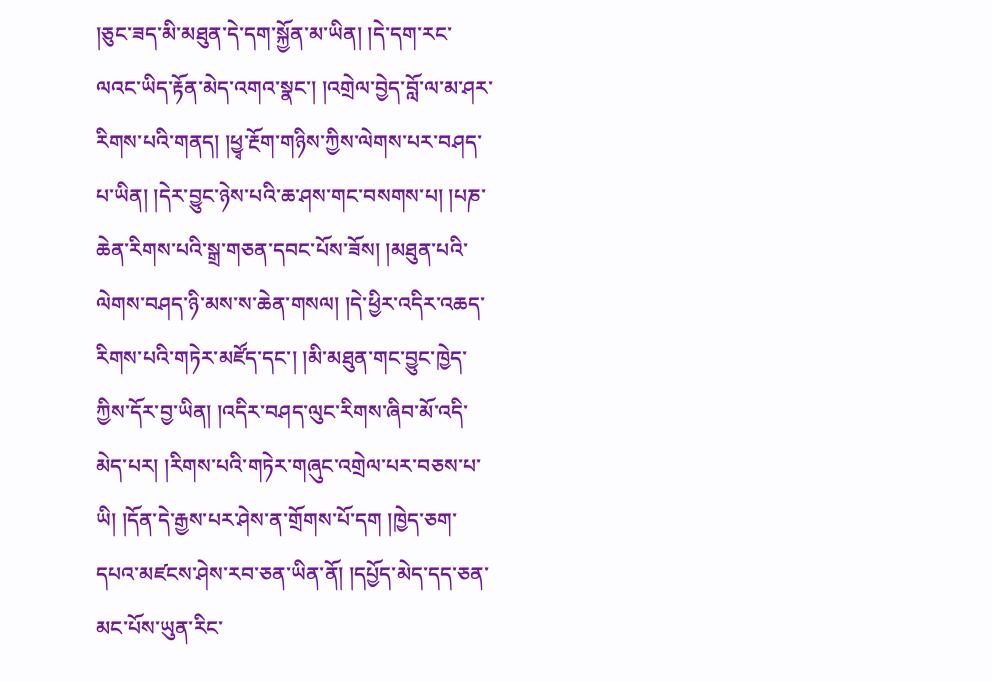།ཅུང་ཟད་མི་མཐུན་དེ་དག་སྐྱོན་མ་ཡིན། །དེ་དག་རང་ལའང་ཡིད་རྟོན་མེད་འགའ་སྣང་། །འགྲེལ་བྱེད་བློ་ལ་མ་ཤར་རིགས་པའི་གནད། །ཕྱྭ་རྔོག་གཉིས་ཀྱིས་ལེགས་པར་བཤད་པ་ཡིན། །དེར་བྱུང་ཉེས་པའི་ཆ་ཤས་གང་བསགས་པ། །པཎ་ཆེན་རིགས་པའི་སྒྲ་གཅན་དབང་པོས་ཟོས། །མཐུན་པའི་ལེགས་བཤད་ཉི་མས་ས་ཆེན་གསལ། །དེ་ཕྱིར་འདིར་འཆད་རིགས་པའི་གཏེར་མཛོད་དང་། །མི་མཐུན་གང་བྱུང་ཁྱེད་ཀྱིས་དོར་བྱ་ཡིན། །འདིར་བཤད་ལུང་རིགས་ཞིབ་མོ་འདི་མེད་པར། །རིགས་པའི་གཏེར་གཞུང་འགྲེལ་པར་བཅས་པ་ཡི། །དོན་དེ་རྒྱས་པར་ཤེས་ན་གྲོགས་པོ་དག །ཁྱེད་ཅག་དཔའ་མཛངས་ཤེས་རབ་ཅན་ཡིན་ནོ། །དཔྱོད་མེད་དད་ཅན་མང་པོས་ཡུན་རིང་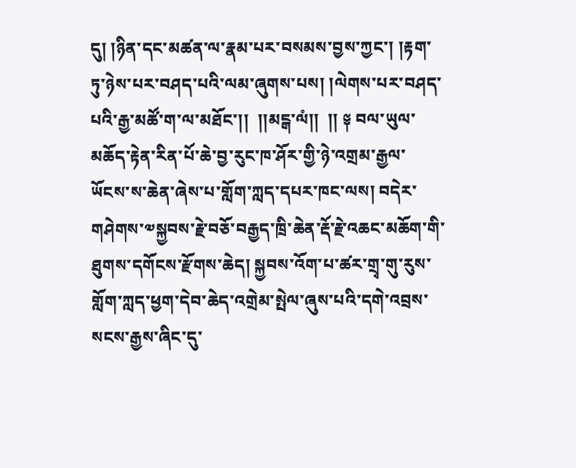དུ། །ཉིན་དང་མཚན་ལ་རྣམ་པར་བསམས་བྱས་ཀྱང་། །རྟག་ཏུ་ཉེས་པར་བཤད་པའི་ལམ་ཞུགས་པས། །ལེགས་པར་བཤད་པའི་རྒྱ་མཚོ་ག་ལ་མཐོང་།།  །།མངྒ་ལཾ།།  །། ༈ བལ་ཡུལ་མཆོད་རྟེན་རིན་པོ་ཆེ་བྱ་རུང་ཁ་ཤོར་གྱི་ཉེ་འགྲམ་རྒྱལ་ཡོངས་ས་ཆེན་ཞེས་པ་གློག་ཀླད་དཔར་ཁང་ལས། བདེར་གཤེགས་༧སྐྱབས་རྗེ་བཅོ་བརྒྱད་ཁྲི་ཆེན་རྡོ་རྗེ་འཆང་མཆོག་གི་ཐུགས་དགོངས་རྫོགས་ཆེད། སྐྱབས་འོག་པ་ཚར་གྲྭ་གུ་རུས་གློག་ཀླད་ཕྱག་དེབ་ཆེད་འགྲེམ་སྤེལ་ཞུས་པའི་དགེ་འབྲས་སངས་རྒྱས་ཞིང་དུ་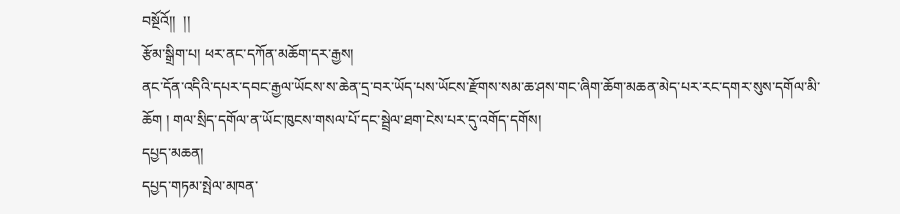བསྔོའོ།།  །།
རྩོམ་སྒྲིག་པ། ཕར་ནང་དཀོན་མཆོག་དར་རྒྱས།
ནང་དོན་འདིའི་དཔར་དབང་རྒྱལ་ཡོངས་ས་ཆེན་དྲ་བར་ཡོད་པས་ཡོངས་རྫོགས་སམ་ཆ་ཤས་གང་ཞིག་ཆོག་མཆན་མེད་པར་རང་དགར་སུས་དགོལ་མི་ཆོག ། གལ་སྲིད་དགོལ་ན་ཡོང་ཁུངས་གསལ་པོ་དང་སྦྲེལ་ཐག་ངེས་པར་དུ་འགོད་དགོས།
དཔྱད་མཆན།
དཔྱད་གཏམ་སྤེལ་མཁན་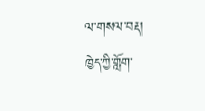ལ་གསལ་བརྡ།
ཁྱེད་ཀྱི་གློག་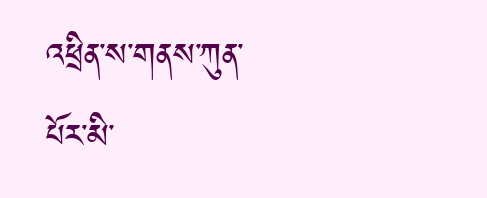འཕྲིན་ས་གནས་ཀུན་པོར་མི་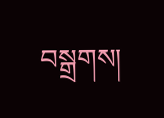བསྒྲགས།